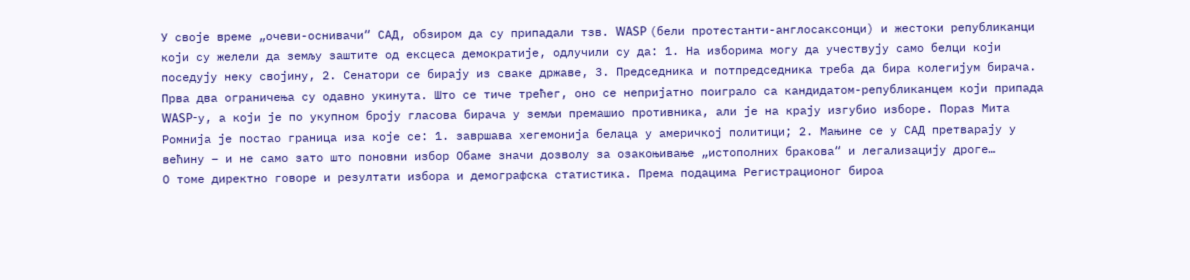У своје време „очеви-оснивачи“ САД, обзиром да су припадали тзв. WASP (бели протестанти-англосаксонци) и жестоки републиканци који су желели да земљу заштите од ексцеса демократије, одлучили су да: 1. На изборима могу да учествују само белци који поседују неку својину, 2. Сенатори се бирају из сваке државе, 3. Председника и потпредседника треба да бира колегијум бирача.
Прва два ограничења су одавно укинута. Што се тиче трећег, оно се непријатно поиграло са кандидатом-републиканцем који припада WASP-у, а који је по укупном броју гласова бирача у земљи премашио противника, али је на крају изгубио изборе. Пораз Мита Ромнија је постао граница иза које се: 1. завршава хегемонија белаца у америчкој политици; 2. Мањине се у САД претварају у већину – и не само зато што поновни избор Обаме значи дозволу за озакоњивање „истополних бракова“ и легализацију дроге…
О томе директно говоре и резултати избора и демографска статистика. Према подацима Регистрационог бироа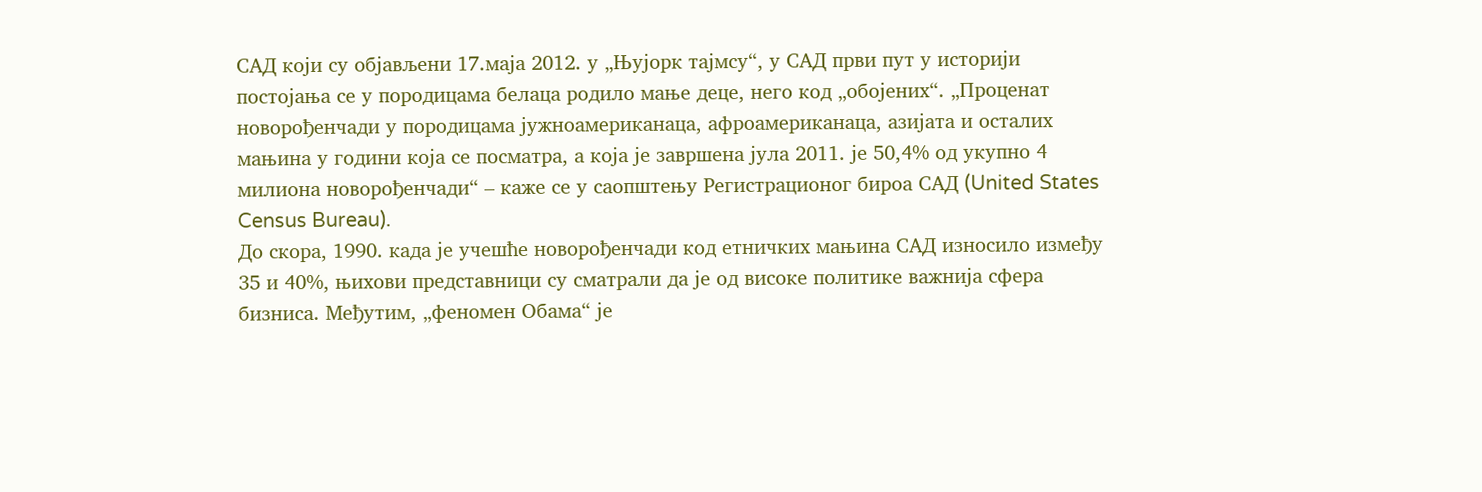САД који су објављени 17.маја 2012. у „Њујорк тајмсу“, у САД први пут у историји постојања се у породицама белаца родило мање деце, него код „обојених“. „Проценат новорођенчади у породицама јужноамериканаца, афроамериканаца, азијата и осталих мањина у години која се посматра, а која је завршена јула 2011. је 50,4% од укупно 4 милиона новорођенчади“ – каже се у саопштењу Регистрационог бироа САД (United States Census Bureau).
До скора, 1990. када је учешће новорођенчади код етничких мањина САД износило између 35 и 40%, њихови представници су сматрали да је од високе политике важнија сфера бизниса. Међутим, „феномен Обама“ је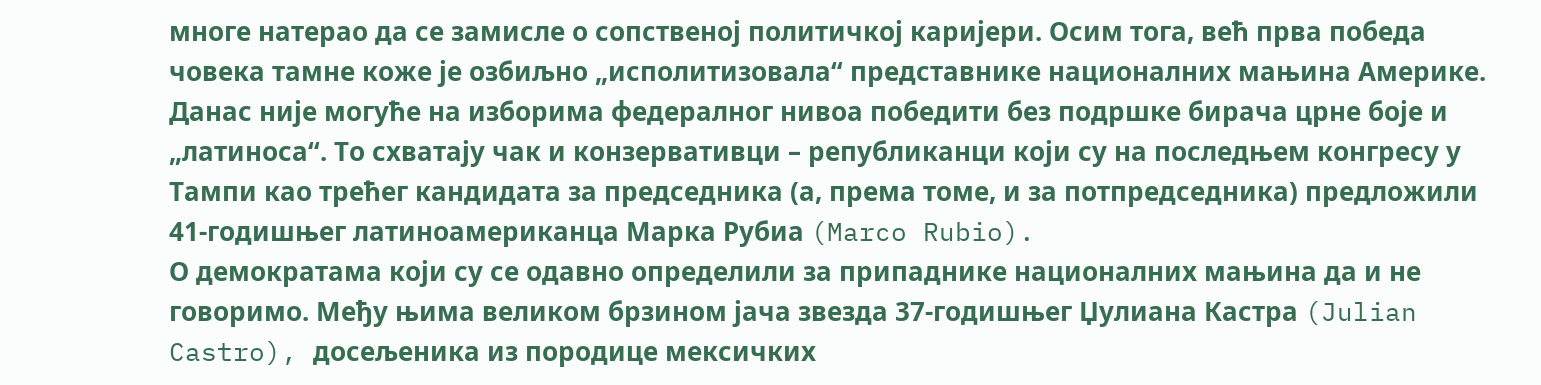многе натерао да се замисле о сопственој политичкој каријери. Осим тога, већ прва победа човека тамне коже је озбиљно „исполитизовала“ представнике националних мањина Америке.
Данас није могуће на изборима федералног нивоа победити без подршке бирача црне боје и „латиноса“. То схватају чак и конзервативци – републиканци који су на последњем конгресу у Тампи као трећег кандидата за председника (а, према томе, и за потпредседника) предложили 41-годишњег латиноамериканца Марка Рубиа (Marco Rubio).
О демократама који су се одавно определили за припаднике националних мањина да и не говоримо. Међу њима великом брзином јача звезда 37-годишњег Џулиана Кастра (Julian Castro), досељеника из породице мексичких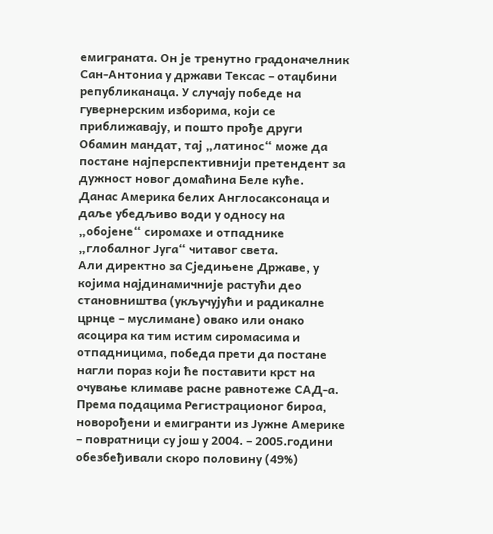емиграната. Он је тренутно градоначелник Сан-Антониа у држави Тексас – отаџбини републиканаца. У случају победе на гувернерским изборима, који се приближавају, и пошто прође други Обамин мандат, тај „латинос“ може да постане најперспективнији претендент за дужност новог домаћина Беле куће.
Данас Америка белих Англосаксонаца и даље убедљиво води у односу на „обојене“ сиромахе и отпаднике „глобалног Југа“ читавог света.
Али директно за Сједињене Државе, у којима најдинамичније растући део становништва (укључујући и радикалне црнце – муслимане) овако или онако асоцира ка тим истим сиромасима и отпадницима, победа прети да постане нагли пораз који ће поставити крст на очување климаве расне равнотеже САД-а.
Према подацима Регистрационог бироа, новорођени и емигранти из Јужне Америке – повратници су још у 2004. – 2005.години обезбеђивали скоро половину (49%)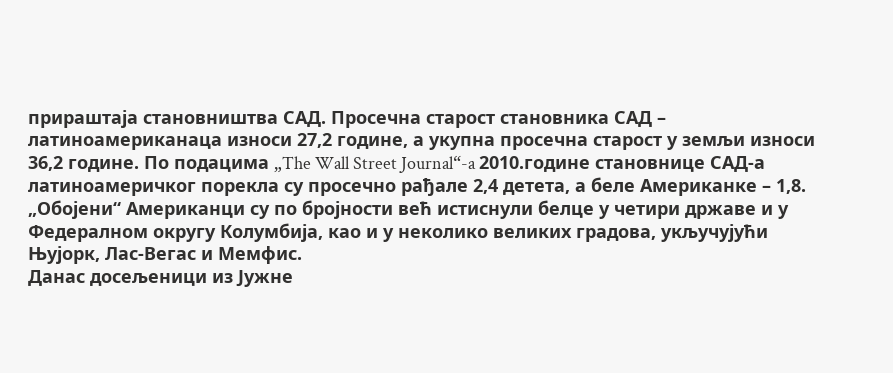прираштаја становништва САД. Просечна старост становника САД – латиноамериканаца износи 27,2 године, а укупна просечна старост у земљи износи 36,2 године. По подацима „The Wall Street Journal“-a 2010.године становнице САД-а латиноамеричког порекла су просечно рађале 2,4 детета, а беле Американке – 1,8. „Обојени“ Американци су по бројности већ истиснули белце у четири државе и у Федералном округу Колумбија, као и у неколико великих градова, укључујући Њујорк, Лас-Вегас и Мемфис.
Данас досељеници из Јужне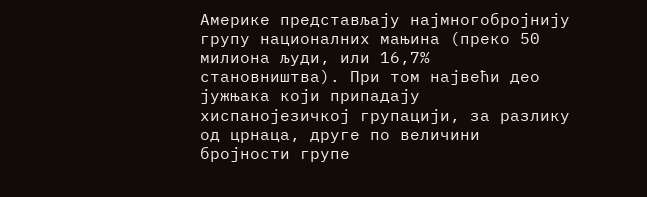Америке представљају најмногобројнију групу националних мањина (преко 50 милиона људи, или 16,7% становништва). При том највећи део јужњака који припадају хиспанојезичкој групацији, за разлику од црнаца, друге по величини бројности групе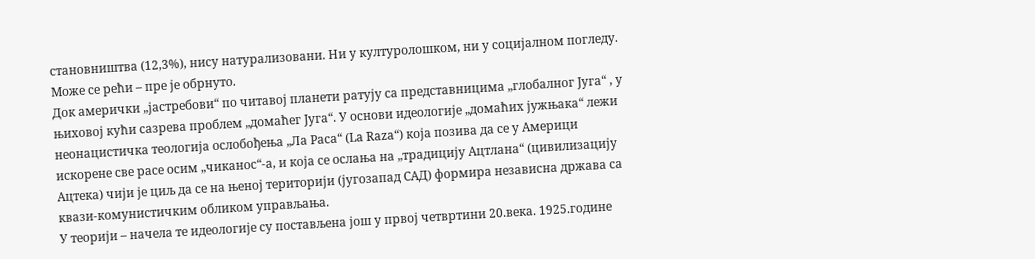становништва (12,3%), нису натурализовани. Ни у културолошком, ни у социјалном погледу. Може се рећи – пре је обрнуто.
Док амерички „јастребови“ по читавој планети ратују са представницима „глобалног Југа“ , у њиховој кући сазрева проблем „домаћег Југа“. У основи идеологије „домаћих јужњака“ лежи неонацистичка теологија ослобођења „Ла Раса“ (La Raza“) која позива да се у Америци искорене све расе осим „чиканос“-а, и која се ослања на „традицију Ацтлана“ (цивилизацију Ацтека) чији је циљ да се на њеној територији (југозапад САД) формира независна држава са квази-комунистичким обликом управљања.
У теорији – начела те идеологије су постављена још у првој четвртини 20.века. 1925.године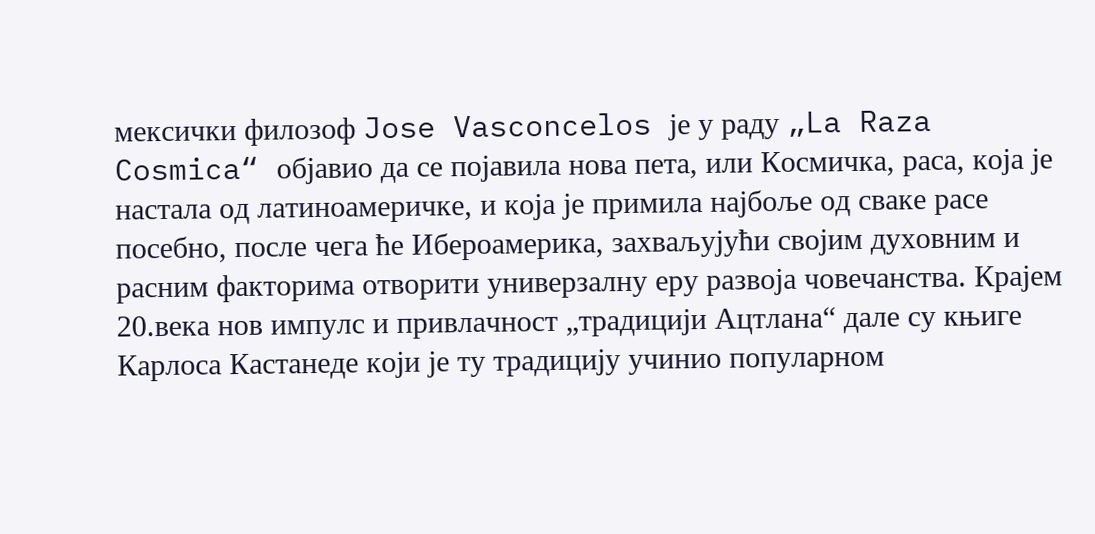мексички филозоф Jose Vasconcelos је у раду „La Raza Cosmica“ објавио да се појавила нова пета, или Космичка, раса, која је настала од латиноамеричке, и која је примила најбоље од сваке расе посебно, после чега ће Ибероамерика, захваљујући својим духовним и расним факторима отворити универзалну еру развоја човечанства. Крајем 20.века нов импулс и привлачност „традицији Ацтлана“ дале су књиге Карлоса Кастанеде који је ту традицију учинио популарном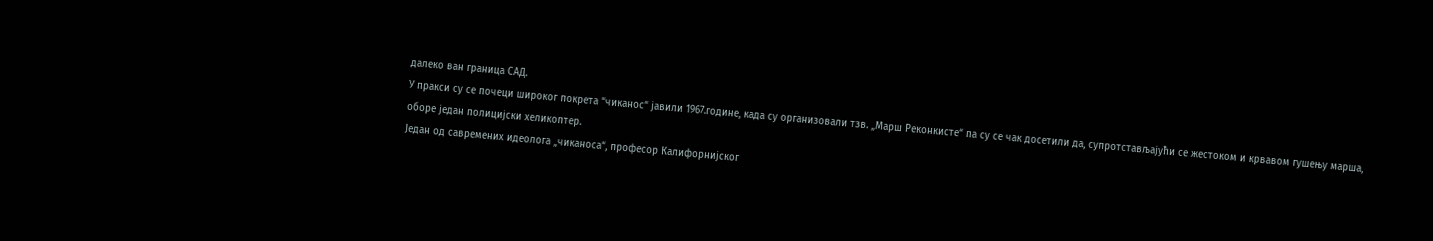далеко ван граница САД.
У пракси су се почеци широког покрета “чиканос“ јавили 1967.године, када су организовали тзв. „Марш Реконкисте“ па су се чак досетили да, супротстављајући се жестоком и крвавом гушењу марша, оборе један полицијски хеликоптер.
Један од савремених идеолога „чиканоса“, професор Калифорнијског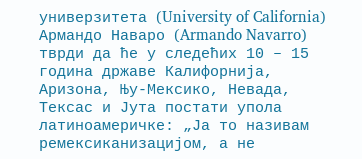универзитета (University of California) Армандо Наваро (Armando Navarro) тврди да ће у следећих 10 – 15 година државе Калифорнија, Аризона, Њу-Мексико, Невада, Тексас и Јута постати упола латиноамеричке: „Ја то називам ремексиканизацијом, а не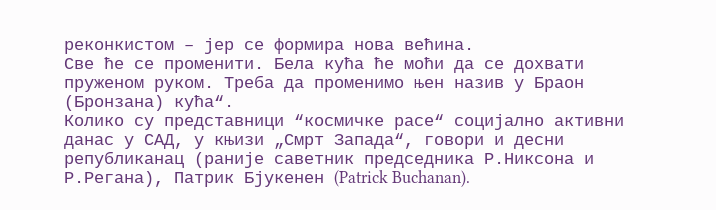реконкистом – јер се формира нова већина.
Све ће се променити. Бела кућа ће моћи да се дохвати пруженом руком. Треба да променимо њен назив у Браон (Бронзана) кућа“.
Колико су представници “космичке расе“ социјално активни данас у САД, у књизи „Смрт Запада“, говори и десни републиканац (раније саветник председника Р.Никсона и Р.Регана), Патрик Бјукенен (Patrick Buchanan).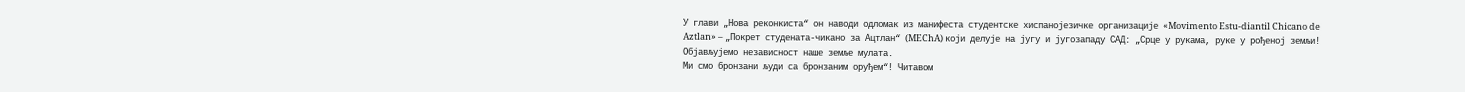У глави „Нова реконкиста“ он наводи одломак из манифеста студентске хиспанојезичке организације «Movimento Estu-diantil Chicano de Aztlan» – „Покрет студената-чикано за Ацтлан“ (MEChA) који делује на југу и југозападу САД: „Срце у рукама, руке у рођеној земљи! Објављујемо независност наше земље мулата.
Ми смо бронзани људи са бронзаним оруђем“! Читавом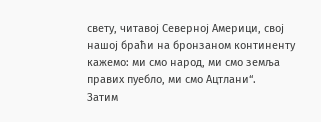свету, читавој Северној Америци, свој нашој браћи на бронзаном континенту кажемо: ми смо народ, ми смо земља правих пуебло, ми смо Ацтлани“.
Затим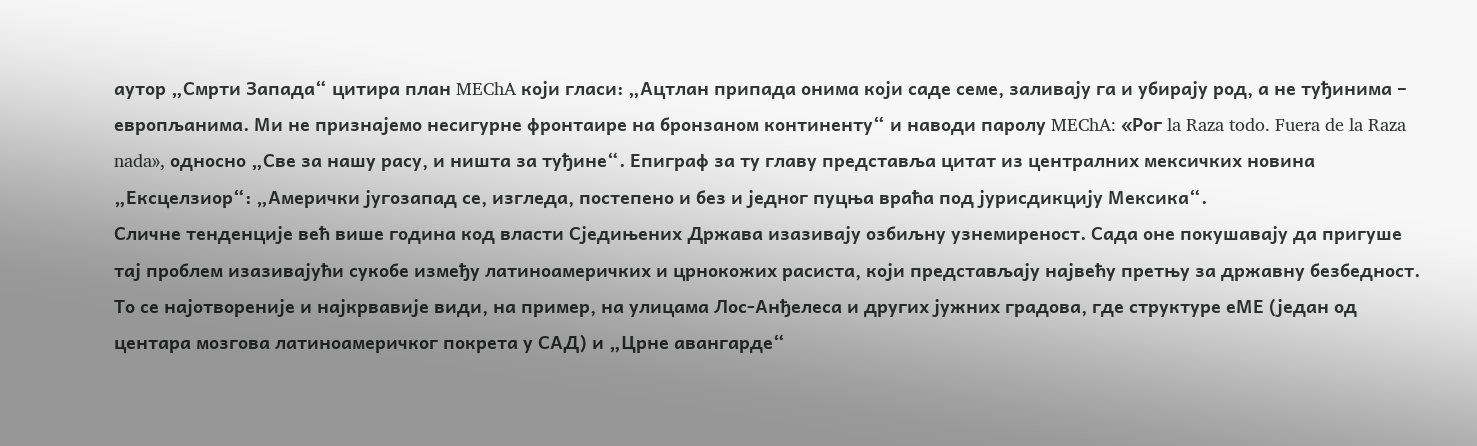аутор „Смрти Запада“ цитира план MEChA који гласи: „Ацтлан припада онима који саде семе, заливају га и убирају род, а не туђинима – европљанима. Ми не признајемо несигурне фронтаире на бронзаном континенту“ и наводи паролу MEChA: «Рог la Raza todo. Fuera de la Raza nada», односно „Све за нашу расу, и ништа за туђине“. Епиграф за ту главу представља цитат из централних мексичких новина „Ексцелзиор“: „Амерички југозапад се, изгледа, постепено и без и једног пуцња враћа под јурисдикцију Мексика“.
Сличне тенденције већ више година код власти Сједињених Држава изазивају озбиљну узнемиреност. Сада оне покушавају да пригуше тај проблем изазивајући сукобе између латиноамеричких и црнокожих расиста, који представљају највећу претњу за државну безбедност.
То се најотвореније и најкрвавије види, на пример, на улицама Лос-Анђелеса и других јужних градова, где структуре еМЕ (један од центара мозгова латиноамеричког покрета у САД) и „Црне авангарде“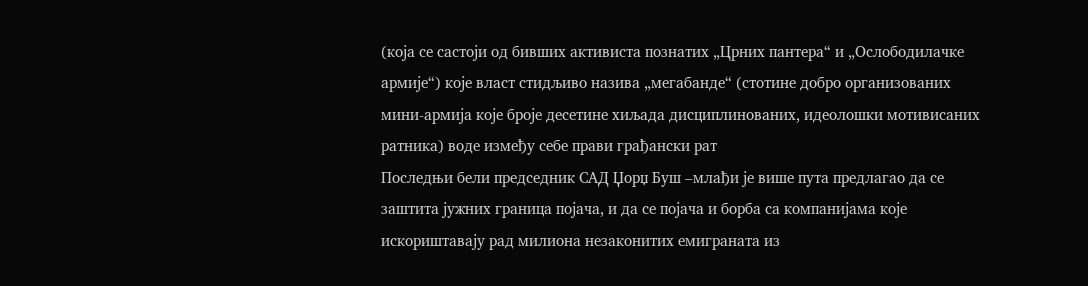(која се састоји од бивших активиста познатих „Црних пантера“ и „Ослободилачке армије“) које власт стидљиво назива „мегабанде“ (стотине добро организованих мини-армија које броје десетине хиљада дисциплинованих, идеолошки мотивисаних ратника) воде између себе прави грађански рат
Последњи бели председник САД Џорџ Буш –млађи је више пута предлагао да се заштита јужних граница појача, и да се појача и борба са компанијама које искориштавају рад милиона незаконитих емиграната из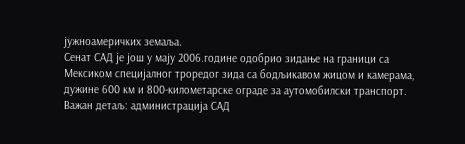јужноамеричких земаља.
Сенат САД је још у мају 2006.године одобрио зидање на граници са Мексиком специјалног троредог зида са бодљикавом жицом и камерама, дужине 600 км и 800-километарске ограде за аутомобилски транспорт.
Важан детаљ: администрација САД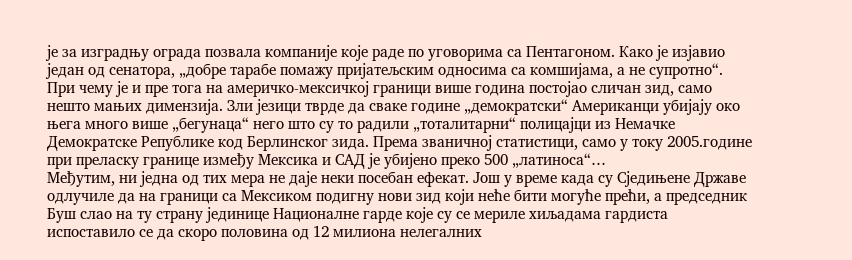је за изградњу ограда позвала компаније које раде по уговорима са Пентагоном. Како је изјавио један од сенатора, „добре тарабе помажу пријатељским односима са комшијама, а не супротно“.
При чему је и пре тога на америчко-мексичкој граници више година постојао сличан зид, само нешто мањих димензија. Зли језици тврде да сваке године „демократски“ Американци убијају око њега много више „бегунаца“ него што су то радили „тоталитарни“ полицајци из Немачке Демократске Републике код Берлинског зида. Према званичној статистици, само у току 2005.године при преласку границе између Мексика и САД је убијено преко 500 „латиноса“…
Међутим, ни једна од тих мера не даје неки посебан ефекат. Још у време када су Сједињене Државе одлучиле да на граници са Мексиком подигну нови зид који неће бити могуће прећи, а председник Буш слао на ту страну јединице Националне гарде које су се мериле хиљадама гардиста испоставило се да скоро половина од 12 милиона нелегалних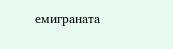емиграната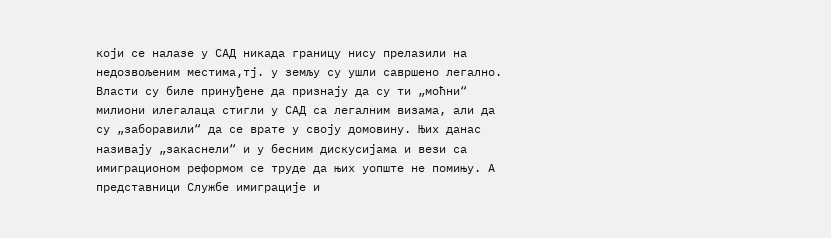који се налазе у САД никада границу нису прелазили на недозвољеним местима,тј. у земљу су ушли савршено легално.
Власти су биле принуђене да признају да су ти „моћни“ милиони илегалаца стигли у САД са легалним визама, али да су „заборавили“ да се врате у своју домовину. Њих данас називају „закаснели“ и у бесним дискусијама и вези са имиграционом реформом се труде да њих уопште не помињу. А представници Службе имиграције и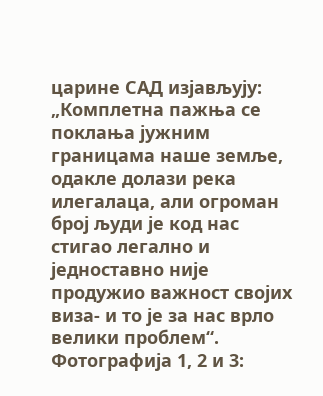царине САД изјављују: „Комплетна пажња се поклања јужним границама наше земље, одакле долази река илегалаца, али огроман број људи је код нас стигао легално и једноставно није продужио важност својих виза- и то је за нас врло велики проблем“.
Фотографија 1, 2 и 3: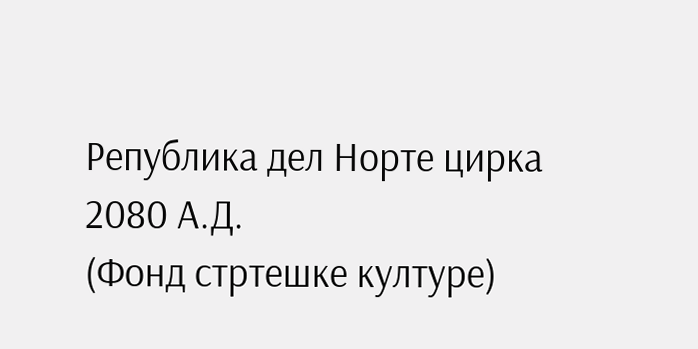Република дел Норте цирка 2080 А.Д.
(Фонд стртешке културе)